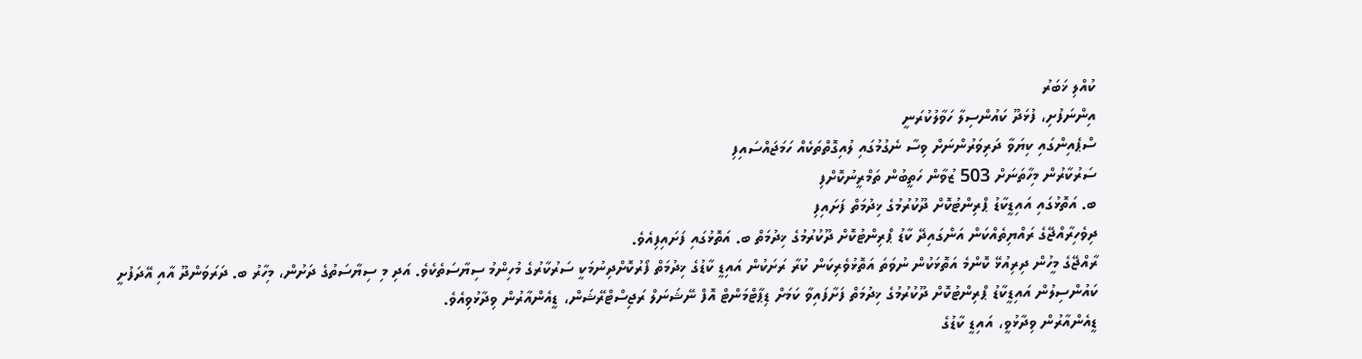ކުއްލި ޚަބަރު
އިންނަފުށި، ފުޅަދޫ ކައުންސިލާ ހަވާލުކުރަނީ
ސްޕެއިންގައި ކިޔަވާ ދަރިވަރުންނަށް ވިސާ ނެގުމުގައި ލުއިގޮތްތަކެއް ހަމަޖައްސައިފި
ސަރުކާރުން މިހާތަނަށް 503 ޒުވާން ހަތީބުން ތަމްރީނުކޮށްފި
ބ. އަތޮޅުގައި އައިޑީކާޑު ޕްރިންޓުކޮށް ދޫކުރުމުގެ ޚިދުމަތް ފަށައިފި
ދިވެހިރާއްޖޭގެ ރައްޔިތެއްކަން އަންގައިދޭ ކާޑު ޕްރިންޓުކޮށް ދޫކުރުމުގެ ޚިދުމަތް ބ. އަތޮޅުގައި ފަށައިފިއެވެ.
ރާއްޖޭގެ މީހުން ދިރިއުޅޭ ކޮންމެ އަތޮޅަކުން ނުވަތަ އަތޮޅުވެރިކަން ކުރާ ރަށަކުން އައިޑީ ކާޑުގެ ޚިދުމަތް ފޯރުކޮށްދިނުމަކީ ސަރުކާރުގެ މުހިންމު ސިޔާސަތެކެވެ. އަދި މި ސިޔާސަތުގެ ދަށުން، މިހާރު ބ. ދަރަވަންދޫ އާއި އޭދަފުށީ ކައުންސިލުން އައިޑީކާޑު ޕްރިންޓުކޮށް ދޫކުރުމުގެ ޚިދުމަތް ފަށާފައިވާ ކަމަށް ޑިޕާޓްމަންޓް އޮފް ނޭޝަނަލް ރަޖިސްޓްރޭޝަން، ޑީއެންއާރުން ވިދާޅުވިއެވެ.
ޑީއެންއާރުން ވިދާޅުވީ، އައިޑީ ކާޑުގެ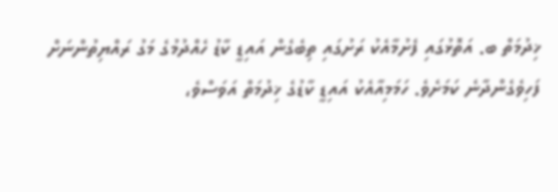ޚިދުމަތް ބ. އަތޮޅުގައި ފެށުމާއެކު ރަށުގައި ތިބެގެން އައިޑީ ކާޑު ހެއްދުމުގެ މަގު ރައްޔިތުންނަށް ފަހިވެގެންދާނެ ކަމަށެވެ. ހަމަމިއާއެކު އައިޑީ ކާޑުގެ ޚިދުމަތް އަވަސްވެ،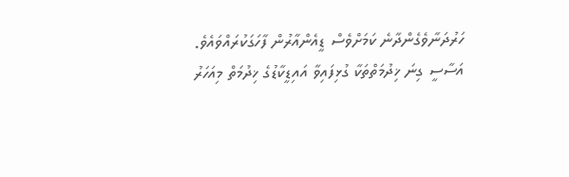ހަރުދަނާވެގެންދާނެ ކަމަށްވެސް ޑީއެންއާރުން ފާހަގަކުރައްވައެވެ.
އަސާސީ ގިނަ ޚިދުމަތްތަކާ ގުޅިފައިވާ އައިޑީކާޑުގެ ޚިދުމަތް މިއަހަރު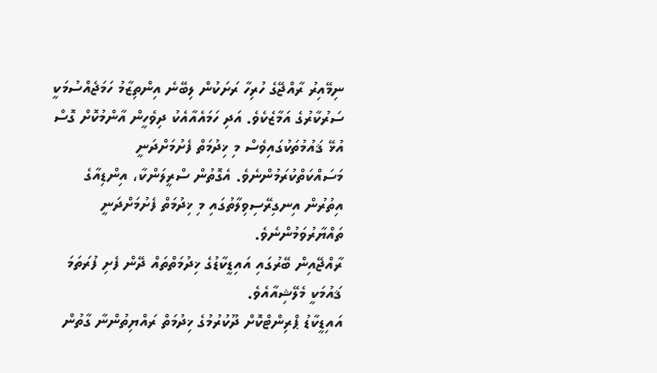ނިމޭއިރު ރާއްޖޭގެ ހުރިހާ ރަށަކުން ލިބޭނެ އިންތިޒާމު ހަމަޖެއްސުމަކީ ސަރުކާރުގެ އަމާޒެކެވެ. އަދި ހަމައެއާއެކު ދިވެހީން އާންމުކޮށް ގޮސް އުޅޭ ޤައުމުތަކުގައިވެސް މި ޚިދުމަތް ފެށުމަށްދަނީ މަސައްކަތްކުރަމުންނެވެ. އެގޮތުން ސްރީލަންކާ، އިންޑިއާގެ އިތުރުން އިނގިރޭސިވިލާތުގައި މި ޚިދުމަތް ފެށުމަށްދަނީ ތައްޔާރުވަމުންނެވެ.
ރާއްޖޭއިން ބޭރުގައި އައިޑީކާޑުގެ ޚިދުމަތްތައް ދޭން ފެށި ފުރަތަމަ ޤައުމަކީ މެލޭޝިއާއެވެ.
އައިޑީކާޑު ޕްރިންޓްކޮށް ދޫކުރުމުގެ ޚިދުމަތް ރައްޔިތުންނާ ގާތުން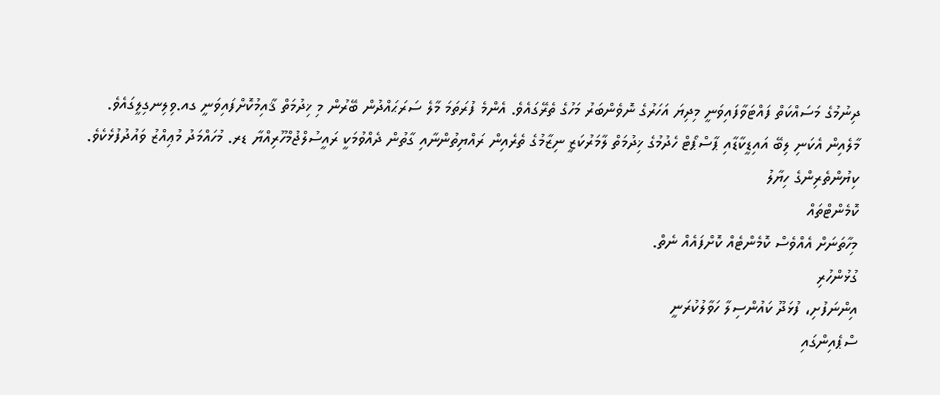ދިނުމުގެ މަސައްކަތް ފައްޓަވާފައިވަނީ މިދިޔަ އަހަރުގެ ނޮވެންބަރު މަހުގެ ތެރޭގައެވެ. އެންމެ ފުރަތަމަ މާލެ ސަރަޙައްދުން ބޭރުން މި ޚިދުމަތް ޤާއިމުކޮށްފައިވަނީ ގއ.ވިލިނގިލީގައެވެ.
މާލެއިން އެކަނި ލިބޭ އައިޑީކާޑާއި ޕާސްޕޯޓް ހެދުމުގެ ޚިދުމަތް ލާމަރުކަޒީ ނިޒާމުގެ ތެރެއިން ރައްޔިތުންނާއި ގާތުން ދެއްވުމަކީ ރައީސުލްޖުމްހޫރިއްޔާ ޑރ. މުހައްމަދު މުޢިއްޒު ވައުދުފުޅެކެވެ.
ކިޔުންތެރިންގެ ހިޔާލު
ކޮމެންޓްތައް
މިހާތަނަށް އެއްވެސް ކޮމެންޓެއް ކޮށްފައެއް ނެތް.
ގުޅުންހުރި
އިންނަފުށި، ފުޅަދޫ ކައުންސިލާ ހަވާލުކުރަނީ
ސްޕެއިންގައި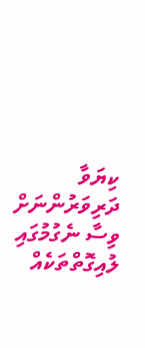ކިޔަވާ ދަރިވަރުންނަށް ވިސާ ނެގުމުގައި ލުއިގޮތްތަކެއް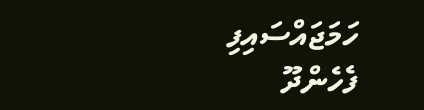ހަމަޖައްސައިފި
ފެހެންދޫ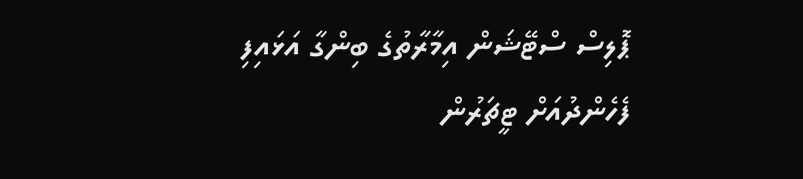ޕޮލިސް ސްޓޭޝަން އިމާރާތުގެ ބިންގާ އަޅައިފި
ފެހެންދުއަށް ޓީޗަރުން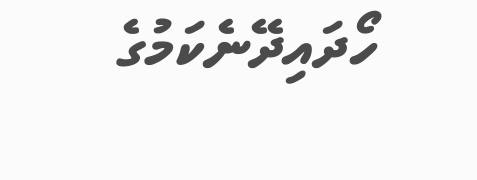ހޯދައިދޭނެކަމުގެ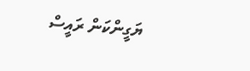ޔަގީންކަން ރައީސް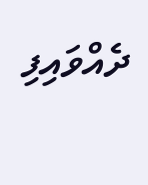ދެއްވައިފި